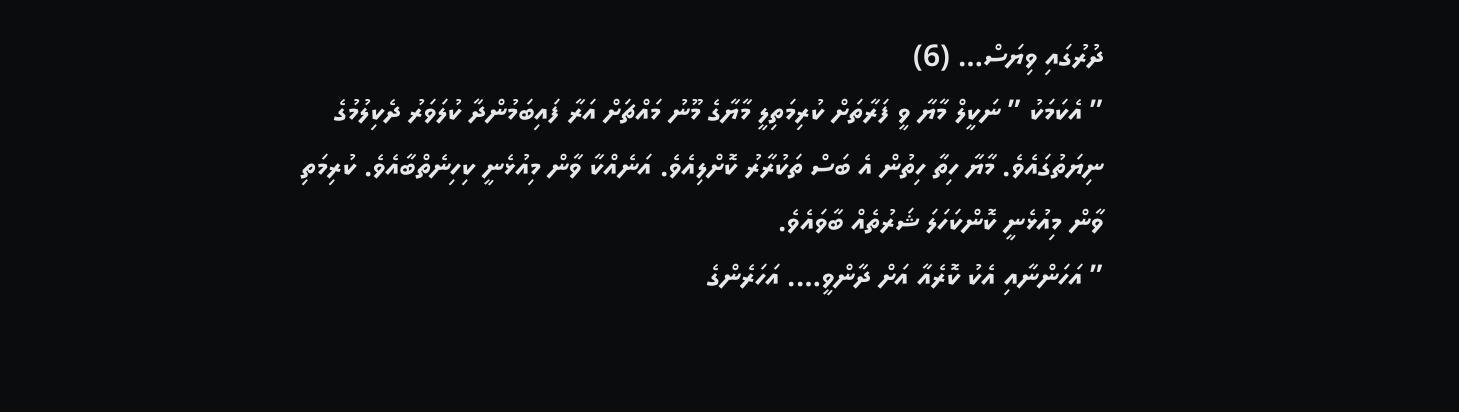ދުރުގައި ވިޔަސް… (6)
” އެކަމަކު ” ނަކީލް މާޔާ ވީ ފަރާތަށް ކުރިމަތިލީ މާޔާގެ މޫނު މައްޗަށް އަރާ ފައިބަމުންދާ ކުލަވަރު ދެކިލުމުގެ ނިޔަތުގައެވެ. މާޔާ ހިތާ ހިތުން އެ ބަސް ތަކުރާރު ކޮށްލިއެވެ. އަނެއްކާ ވާން މިއުޅެނީ ކިހިނެތްބާއެވެ. ކުރިމަތި ވާން މިއުޅެނީ ކޮންކަހަލަ ޝަރުތެއް ބާވައެވެ.
” އަހަންނާއި އެކު ކޮރެއާ އަށް ދާންވީ…. އަހަރެންގެ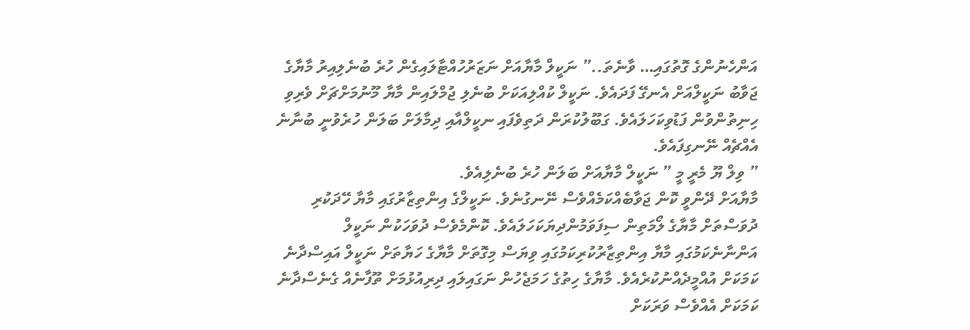އަންހެނުންގެ ގޮތުގައި… ވާނެތަ..” ނަކީލް މާޔާއަށް ނަޒަރުހުއްޓާލައިގެން ހުރެ ބުނެލިއިރު މާޔާގެ ޖަވާބު ނަކީލްއަށް އެނގޭ ފަދައެވެ. ނަކީލް ކުއްލިއަކަށް ބުނެލި ޖުމްލައިން މާޔާ މޫނުމަށްޗަށް ވެރިވި ހިނިތުންވުން ފަޑުވިކަހަލައެވެ. ގަބޫލުކުރަން ދަތިވެފައި ނކީލްއާއި ދިމާލަށް ބަލަން ހުރެވުނީ ބުނާނެ އެއްޗެއް ނޭނގިފައެވެ.
” ވިލް ޔޫ މެރީ މީ ” ނަކީލް މާޔާއަށް ބަލަން ހުރެ ބުނެލިއެވެ.
މާޔާއަށް ދޭންވީ ކޮން ޖަވާބެއްކަމެއްވެސް ނޭނގުނެވެ. ނަކީލްގެ އިންތިޒާރުގައި މާޔާ ހޭދަކުރި ދުވަސްތަށް މާޔާގެ ލޯމަތިން ސިފަވަމުންދިޔަކަހަލައެވެ. ކޮންމެވެސް ދުވަހަކުން ނަކީލް އަންނާނެކަމުގައި މާޔާ އިންތިޒާރުކުރިކަމުގައި ވިޔަސް މިގޮތަށް މާޔާގެ ހަޔާތަށް ނަކީލް އައިސްދާނެ ކަމަކަށް އުއްމީދެއްނުކުރެއެވެ. މާޔާގެ ހިތުގެ ހަމަޖެހުން ނަގައިލައި ދިރިއުޅުމަށް ތޫފާނެއް ގެނެސްދާނެ ކަމަކަށް އެއްވެސް ވަރަކަށް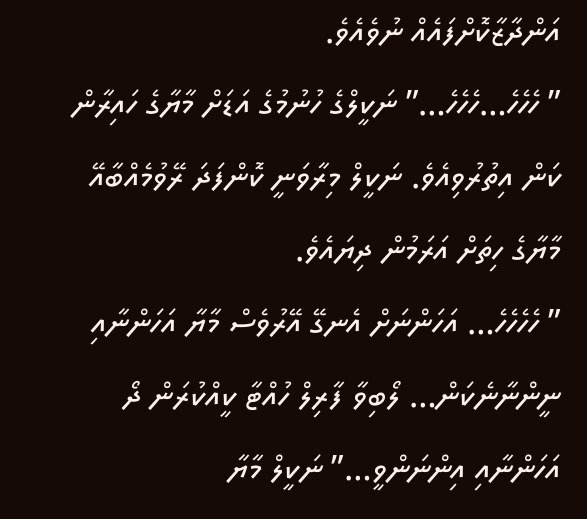އަންދާޒާކޮށްފައެއް ނުވެއެވެ.
” ހެހެހެ…ހެހެހެ…” ނަކީލްގެ ހުނުމުގެ އަޑަށް މާޔާގެ ހައިރާން ކަން އިތުރުވިއެވެ. ނަކީލް މިރާވަނީ ކޮންފަދަ ރޭވުމެއްބާއޭ މާޔާގެ ހިތަށް އަރަމުން ދިޔައެވެ.
” ހެހެހެހެ… އަހަންނަށް އެނގޭ އޭރުވެސް މާޔާ އަހަންނާއި ނީންނާނެކަން… ލޯބިވާ ފާރިލް ހުއްޓާ ކީއްކުރަން ދޯ އަހަންނާއި އިންނަންވީ…” ނަކީލް މާޔާ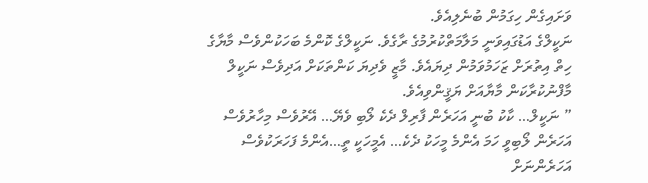ވަށައިގެން ހިގަމުން ބުނެލިއެވެ.
ނަކީލްގެ އަޑުގައިވަނީ މަލާމަތްކުރުމުގެ ރާގެވެ. ނަކީލްގެ ކޮންމެ ބަހަކުންވެސް މާޔާގެ ހިތް އިތުރަށް ޒަހަމުވަމުން ދިޔައެވެ. މާޒީ ވެދިޔަ ކަންތަކަށް އަދިވެސް ނަކީލް މާފްނުކުރާކަން މާޔާއަށް ޔަޤީންވިއެވެ.
” ނަކީލް… ކާކު ބުނީ އަހަރެން ފާރިލް ދެކެ ލޯބި ވެޔޭ… އޭރުވެސް މިހާރުވެސް އަހަރެން ލޯބިވީ ހަމަ އެންމެ މީހަކު ދެކެ… އެމީހަކީ ތީ…އެންމެ ފަހަރަކުވެސް އަހަރެންނަށް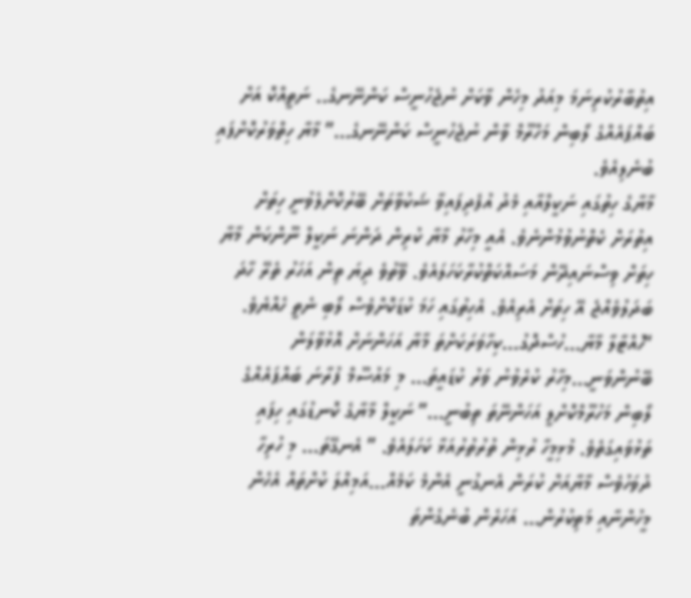އިތުބާރުކުރިނަމަ މިއަދު މިހެން ވާކަށް ނުޖެހުނީސް ކަންނޭނގެ.. ނަތީއްކޮ އަށް ބައްޕައެއްގެ ލޯބިން މަހްރޫމް ވާން ނުޖެހުނީސް ކަންނޭނގެ…” މާޔާ ހިތްވަރުކޮށްފައި ބުނެލިއެވެ.
މާޔާގެ ހިތުގައި ނަކީލްއާއި މެދު އުފެދިފައިވާ ޝަކުވާތަށް ބޭރުކޮށްލެވުނީ ހިތަށް އިތުރަށް ކެތްނުވުމުންނެވެ. އެއީ މިހާރު މާޔާ ކުރިން ދަންނަ ނަކީލް ނޫންކަން މާޔާ ހިތަށް ވިސްނައިދޭން މަސައްކަތްކުރާކަހަލައެވެ. ވޭތުވެ ދިޔަ ތިން އަހަރު ތެރޭ ހާދަ ބަދަލުވެއްޖެ އޭ ހިތަށް އެރިއެވެ. އެހިތުގައި ހަމަ ކުޑަކޮށްވެސް ލޯބި ނެތީ ހެއްޔެވެ.
“ހުއްޓާލާ މާޔާ…ހުސްދޮގު…ކިހާވަރަކަށްތަ މާޔާ އަހަންނަށް އޮޅުވާލަން ބޭނުންވަނީ…މިހާރު ކުރެވުނު ވަރު ކުޑައީތަ… މި މައުސޫމް ފުރާނަ ބައްޕައެއްގެ ލޯބިން މަހުރޫމްކޮށްލީ އަހަންނޭތަ ތިބުނީ…” ނަކީލް މާޔާގެ ކޮނޑުގައި ހިފައި ތަޅުވައިގަތެވެ. މުޅިމީހާ ރުޅިން ތުރުތުރުއަޅާ ކަހަލައެވެ. ” އެނގޭތަ… މި ހުރިހާ ދުވަހުވެސް މާޔާއަށް ކުރަން އެނގުނީ އެންމެ ކަމެއް…އަމިއްލަ ކުށްތައް އެހެން މީހުންނާއި މަތިކުރުން… އަހަރެން ބުނެގެންތަ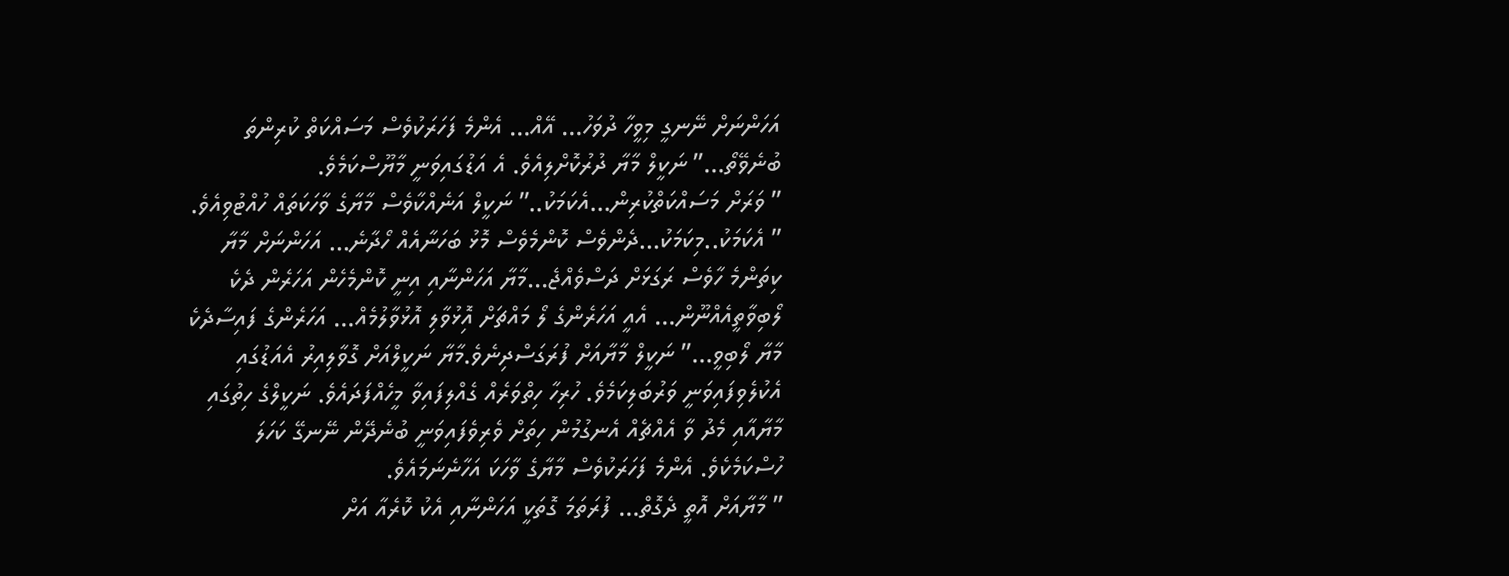އަހަންނަށް ނޭނގީ މިވީހާ ދުވަހު… އޭއް… އެންމެ ފަހަރަކުވެސް މަސައްކަތް ކުރިންތަ ބުނެވޭތޯ…” ނަކީލް މާޔާ ދުރުކޮށްލިއެވެ. އެ އަޑުގައިވަނީ މާޔޫސްކަމެވެ.
” ވަރަށް މަސައްކަތްކުރިން…އެކަމަކު..” ނަކީލް އަނެއްކާވެސް މާޔާގެ ވާހަކަތައް ހުއްޓުވިއެވެ.
” އެކަމަކު..މިކަމަކު…ދެންވެސް ކޮންމެވެސް މޮޅު ބަހަނާއެއް ހޯދާނެ… އަހަންނަށް މާޔާ ކިތަންމެ ހާވެސް ރަގަޅަށް ދަސްވެއްޖެ…މާޔާ އަހަންނާއި އިނީ ކޮންމެހެން އަހަރެން ދެކެ ލޯބިވާތީއެއްނޫން… އެއީ އަހަރެންގެ ލޯ މައްޗަށް އިޮޅުވާލި އޮޅުވާލުމެއް… އަހަރެންގެ ފައިސާދެކެ މާޔާ ލޯބިވީ…” ނަކީލް މާޔާއަށް ފުރަގަސްދިނެވެ.މާޔާ ނަކީލްއަށް ގޮވާލިއިރު އެއަޑުގައި އެކުލެވިފައިވަނީ ވަރުބަލިކަމެވެ. ހުރިހާ ހިތްވަރެއް ގެއްލިފައިވާ މީހެއްފަދައެވެ. ނަކީލްގެ ހިތުގައި މާޔާއާއި މެދު ވާ އެއްޗެއް އެނގުމުން ހިތަށް ވެރިވެފައިވަނީ ބުނެދޭން ނޭނގޭ ކަހަލަ ހުސްކަމެކެވެ. އެންމެ ފަހަރަކުވެސް މާޔާގެ ވާހަކަ އަހާނެނަމައެވެ.
” މާޔާއަށް އޮތީ ދެގޮތް… ފުރަތަމަ ގޮތަކީ އަހަންނާއި އެކު ކޮރެއާ އަށް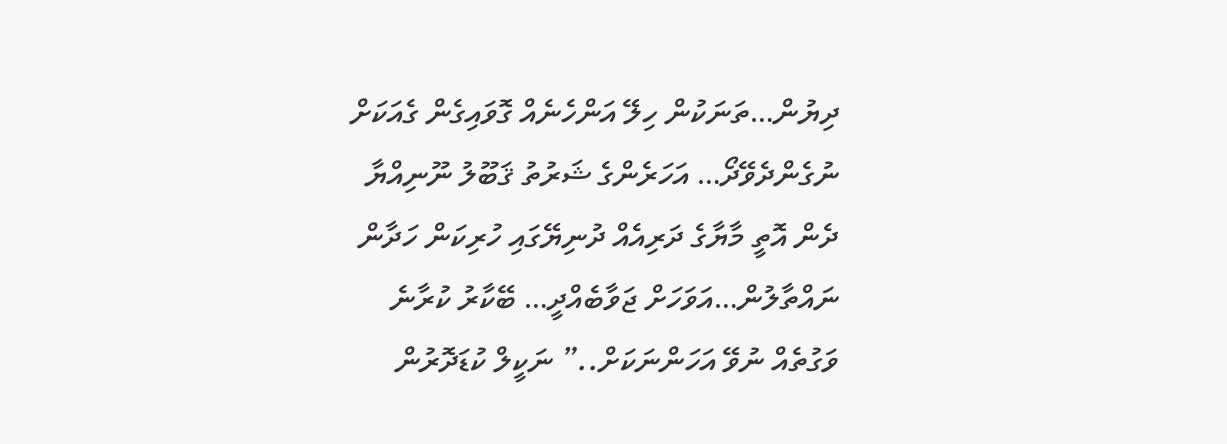ދިޔުން…ތަނަކުން ހިލޭ އަންހެނެއް ގޮވައިގެން ގެއަކަށް ނުގެންދެވޭދޯ… އަހަރެންގެ ޝަރުތު ޤަބޫލު ނޫނިއްޔާ ދެން އޮތީ މާޔާގެ ދަރިއެއް ދުނިޔޭގައި ހުރިކަން ހަދާން ނައްތާލުން…އަވަހަށް ޖަވާބެއްދީ… ބޭކާރު ކުރާނެ ވަގުތެއް ނުވޭ އަހަންނަކަށް..” ނަކީލް ކުޑަދޮރުން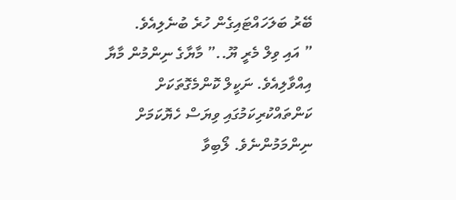ބޭރު ބަލަހައްޓައިގެން ހުރެ ބުނެލިއެވެ.
” އައި ވިލް މެރީ ޔޫ..” މާޔާގެ ނިންމުން މާޔާ އިއްވާލިއެވެ. ނަކީލް ކޮންމެގޮތަކަށް ކަންތައްކުރިކަމުގައި ވިޔަސް ހެޔޮކަމަށް ނިންމަމުންނެވެ. ލޯބިވާ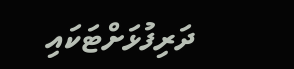ދަރިފުޅަށްޓަކައި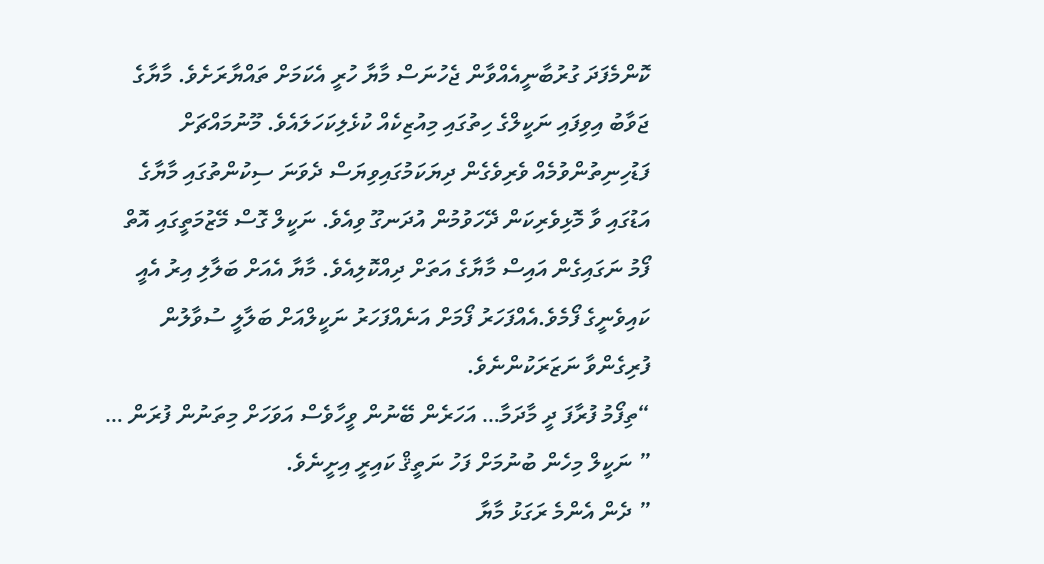ކޮންމެފަދަ ގުރުބާނީއެއްވާން ޖެހުނަސް މާޔާ ހުރީ އެކަމަށް ތައްޔާރަށެވެ. މާޔާގެ ޖަވާބު އިވިފައި ނަކީލްގެ ހިތުގައި މިއުޒިކެއް ކުޅެލިކަހަލައެވެ. މޫނުމައްޗަށް ފަޑުހިނިތުންވުމެއް ވެރިވެގެން ދިޔަކަމުގައިވިޔަސް ދެވަނަ ސިކުންތުގައި މާޔާގެ އަޑުގައި ވާ މޮޅިވެރިކަން ދޭހަވުމުން އުދަނގޫ ވިއެވެ. ނަކީލް ގޮސް މޭޒުމަތީގައި އޮތް ފޯމު ނަގައިގެން އައިސް މާޔާގެ އަތަށް ދިއްކޮލިއެވެ. މާޔާ އެއަށް ބަލާލި އިރު އެއީ ކައިވެނީގެ ފޯމެވެ.އެއްފަހަރު ފޯމަށް އަނެއްފަހަރު ނަކީލްއަށް ބަލާލީ ސުވާލުން ފުރިގެންވާ ނަޒަރަކުންނެވެ.
“ތިފޯމު ފުރާފަ ދީ މާދަމާ… އަހަރެން ބޭނުން ވީހާވެސް އަވަހަށް މިތަނުން ފުރަން … ” ނަކީލް މިހެން ބުނުމަށް ފަހު ނަތީޤް ކައިރީ އިށީނެވެ.
” ދެން އެންމެ ރަގަޅު މާޔާ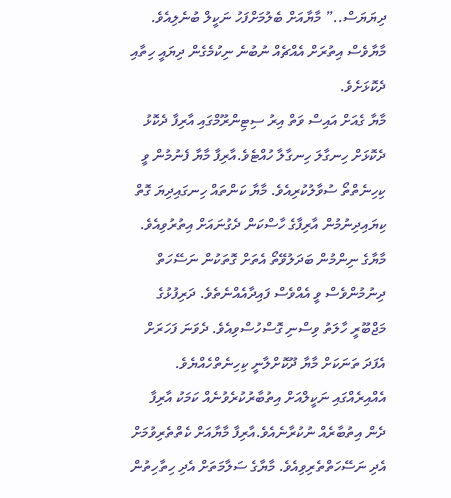ދިޔަޔަސް..” މާޔާއަށް ބެލުމަށްފަހު ނަކީލް ބުނެލިއެވެ. މާޔާވެސް އިތުރަށް އެއްޗެއް ނުބުނެ ނިކުމެގެން ދިޔައީ ހިތާއި ދެކޮޅަށެވެ.
މާޔާ ގެއަށް އައިސް ވަތް އިރު ސިޓިންރޫމްގައި އާރިފާ ދެކޮޅު ދެކޮޅަށް ހިނގާލަ ހިނގާލާ ހުއްޓެވެ.އާރިފާ މާޔާ ފެނުމުން ވީ ކިހިނެތްތޯ ސުވާލުކުރިއެވެ. މާޔާ ކަންތައް ހިނގައިދިޔަ ގޮތް ކިޔައިދިނުމުން އާރިފާގެ ހާސްކަން ދެގުނައަށް އިތުރުވިއެވެ. މާޔާގެ ނިންމުން ބަދަލުވޭތޯ އެތަށް ގޮތަކުން ނަސޭހަތް ދިނުމުންވެސް ވީ އެއްވެސް ފައިދާއެއްނެތެވެ. ދަރިފުޅުގެ މަޖްބޫރީ ހާލަތު ވިސްނި ގޮސްހުސްވިއެވެ. ދެވަނަ ފަހަރަށް އެފަދަ ތަނަކަށް މާޔާ ދޫކޮށްލާނީ ކިހިނެތްހެއްޔެވެ. އެއްއިރެއްގައި ނަކީލްއަށް އިތުބާރުކުރެވުނެއް ކަމަކު އާރިފާ ދެން އިތުބާރެއް ނުކުރާނެއެވެ.އާރިފާ މާޔާއަށް ކެތްތެރިވުމަށް އެދި ނަސޭހަތްތެރިވިއެވެ. މާޔާގެ ސަލާމަތަށް އެދި ހިތާހިތުން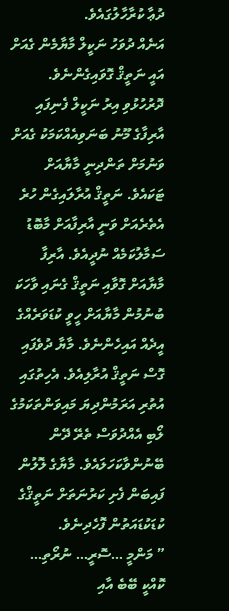ދުޢާ ކުރާހާލުގައެވެ.
އަނެއް ދުވަހު ނަކީލް މާޔާމެން ގެއަށް އައީ ނަތީޤް ގޮވައިގެންނެވެ. ދޮރުހުޅުވި އިރު ނަކީލް ފެނިފައި އާރިފާގެ މޫނު ބަނަވިއެއްކަމަކު ގެއަށް ވަނުމަށް ތަންދިނީ މާޔާއަށް ޓަކައެވެ. ނަތީޤް އުރާލައިގެން ހުރެ އެތެރެއަށް ވަނީ އާރިފާއަށް މާބޮޑު ސަމާލުކަމެއް ނުދީއެވެ. އާރިފާ މާޔާއަށް ގޮވާއި ނަތީޤް ގެނައި ވާހަކަ ބުނުމުން މާޔާއަށް ހީވީ ކުޑަވަރެއްގެ އީދެއް އައިހެންނެވެ. މާޔާ ދުވެފައި ގޮސް ނަތީޤް އުރާލިއެވެ. އެހިތުގައި އުތުރި އަރަމުންދިޔަ މައިވަންތަކަމުގެ ލޯބި އެއްދުވަސް ތެރޭ ދޭން ބޭނުންވާކަހަލައެވެ. މާޔާގެ ލޮލުން ފައިބަން ފެށި ކަރުނަތަށް ނަތީޤްގެ ކުޑަކުޑައަތުން ފޮހެދިނެވެ.
” މަންމީ …ސޮރީ… ނުރޯތި… ކޮއްކީ ބޭބެ އާއި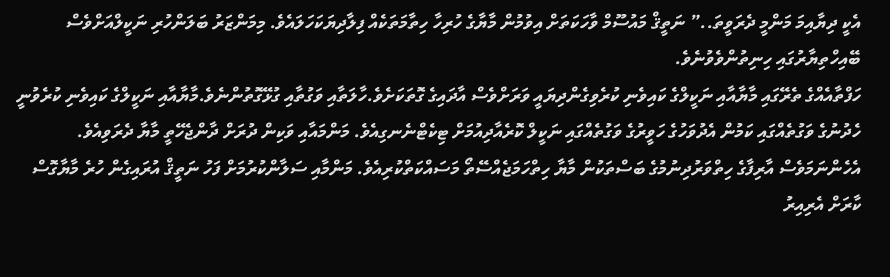އެކީ ދިޔާއިމަ މަންމީ ދެރަވީތަ..” ނަތީޤް މައުސޫމް ވާހަކަތަށް އިވުމުން މާޔާގެ ހުރިހާ ހިތާމަތަކެއް ފިލާދިޔަކަހަލައެވެ. މިމަންޒަރު ބަލަންހުރި ނަކީލްއަށްވެސް ބޭއިހްތިޔާރުގައި ހިނިތުންވެވުނެވެ.
ހަފްތާއެއްގެ ތެރޭގައި މާޔާއާއި ނަކީލްގެ ކައިވެނި ކުރެވިގެންދިޔައީ ވަރަށްވެސް އާދައިގެ ގޮތަކަށެވެ.ހާލަތާއި ވަގުތާއި ގުޅޭގޮތުންނެވެ.މާޔާއާއި ނަކީލްގެ ކައިވެނި ކުރެވުނީ ހެދުނުގެ ވަގުތެއްގައި ކަމުން އެދުވަހުގެ ހަވީރުގެ ވަގުތެއްގައި ނަކީލް ކޮރެއާދިއުމަށް ޓިކެޓްނެނގިއެވެ. މަންމައާއި ވަކިން ދުރަށް ދާންޖެހޭތީ މާޔާ ދެރަވިއެވެ. އެހެންނަމަވެސް އާރިފާގެ ހިތްވަރުދިނުމުގެ ބަސްތަކުން މާޔާ ހިތްހަމަޖެއްސޭތޯ މަސައްކަތްކުރިއެވެ. މަންމާއި ސަލާންކުރުމަށް ފަހު ނަތީޤް އުރައިގެން ހުރެ މާޔާގޮސް ކާރަށް އެރިއިރު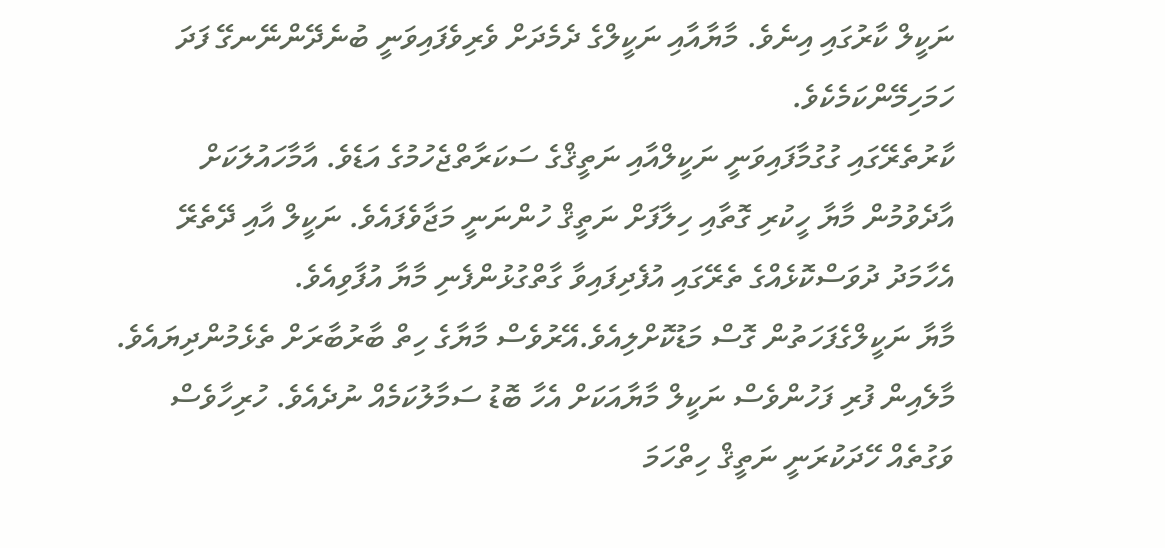ނަކީލް ކާރުގައި އިނެވެ. މާޔާއާއި ނަކީލްގެ ދެމެދަށް ވެރިވެފައިވަނީ ބުނެދޭންނޭނގޭ ފަދަ ހަމަހިމޭންކަމެކެވެ.
ކާރުތެރޭގައި ގުގުމާފައިވަނީ ނަކީލްއާއި ނަތީޤްގެ ސަކަރާތްޖެހުމުގެ އަޑެވެ. އާމާހައުލަކަށް އާދެވުމުން މާޔާ ހީކުރި ގޮތާއި ހިލާފަށް ނަތީޤް ހުންނަނީ މަޖާވެފައެވެ. ނަކީލް އާއި ދޭތެރޭ އެހާމަދު ދުވަސްކޮޅެއްގެ ތެރޭގައި އުފެދިފައިވާ ގާތްގުޅުންފެނި މާޔާ އުފާވިއެވެ.
މާޔާ ނަކީލްގެފަހަތުން ގޮސް މަޑުކޮށްލިއެވެ.އޭރުވެސް މާޔާގެ ހިތް ބާރުބާރަށް ތެޅެމުންދިޔައެވެ. މާލެއިން ފުރި ފަހުންވެސް ނަކީލް މާޔާއަކަށް އެހާ ބޮޑު ސަމާލުކަމެއް ނުދެއެވެ. ހުރިހާވެސް ވަގުތެއް ހޭދަކުރަނީ ނަތީޤް ހިތްހަމަ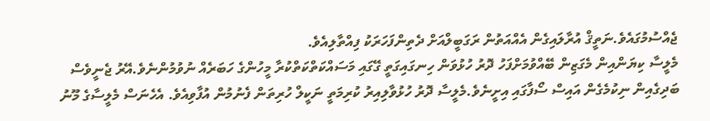ޖެއްސުމުގައެވެ.ނަތީޤް އުރާލައިގެން އެއްއަތުން ރަގަބީލްއަށް ދެތިންފަހަރަކު ފިއްތާލިއެވެ.
މެލީސާ ކިޔަންއިން މެގަޒިން ބޭއްވުމަށްފަހު ދޮރު ހުޅުވަން ހިނގައިގަތީ ގޭގައި މަސައްކަތްކަތްކުރާ މީހުންގެ ހަބަރެއް ނުވުމުންނެވެ.އޭރު ޖެނީވެސް ބަދިގެއިން ނިކުމެގެން އައިސް ސޯފާގައި އިށީނެވެ.މެލީސާ ދޮރު ހުޅުވާލިއިރު ކުރިމަތީ ނަކީލް ހުރިތަން ފެނުމުން އުފާވިއެވެ. އެހެނަސް މެލީސާގެ މޫނު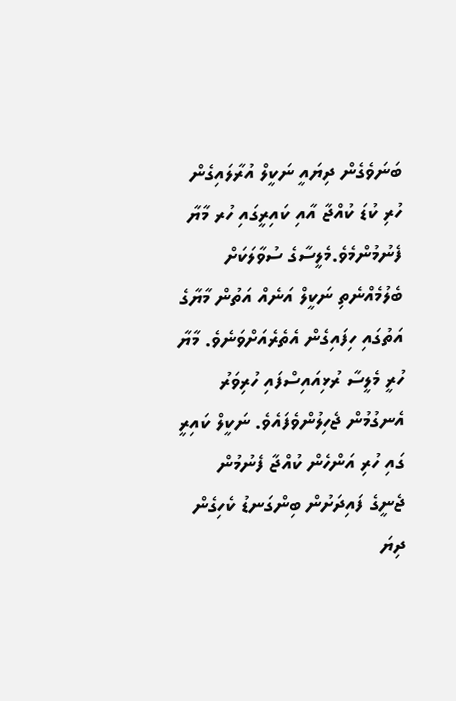ބަނަވެގެން ދިޔައީ ނަކީލް އުރާލައިގެން ހުރި ކުޑަ ކުއްޖާ އާއި ކައިރީގައި ހުރ މާޔާ ފެނުމުންމެވެ.މެލީސާގެ ސުވާލަކަށް ބެލުމެއްނެތި ނަކީލް އަނެއް އަތުން މާޔާގެ އަތުގައި ހިފައިގެން އެތެރެއަށްވަނެވެ. މާޔާ ހުރީ މެލީސާ ރުޅިއައިސްފައި ހުރިވަރު އެނގުމުން ޖެހިލުންވެފައެވެ. ނަކީލް ކައިރީ ގައި ހުރި އަންހެން ކުއްޖާ ފެނުމުން ޖެނީގެ ފައިދަށުން ބިންގަނޑު ކެހިގެން ދިޔަ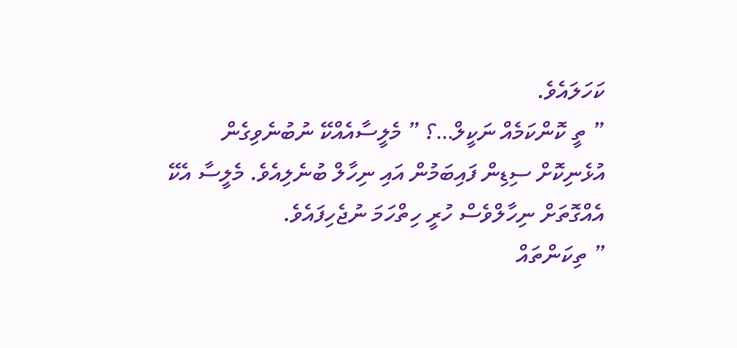ކަހަލައެވެ.
” ތީ ކޮންކަމެއް ނަކީލް…؟ ” މެލީސާއެއްކޭ ނުބުނެވިގެން އުޅެނިކޮށް ސިޑިން ފައިބަމުން އައި ނިހާލް ބުނެލިއެވެ. މެލީސާ އެކޭ އެއްގޮތަށް ނިހާލްވެސް ހުރީ ހިތްހަމަ ނުޖެހިފައެވެ.
” ތިކަންތައް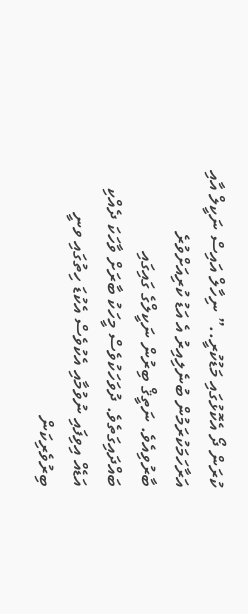ކުރަން ދޯ އެކޮޅުގައި މަޑުކުރީ..” ނިހާލް އައިސް ނަކީލް އާއި އަރާހަމަކުރަމުން ބުނެލިއިރު އެ އަޑު ކުރިއަށްވުރެ ބާރުވިއެވެ. ނަތީޤް ބިރުން ނަކީލްގެ ގައިގައި ބައްދައިގަތެވެ. ދުވަހަކުވެސް މީހަކު ބާރަށް ވާހަކަ ދެއްކި އަޑެއް އިވިފައި ނުވުމާއި އެކުވެސް އެކުޑަ ހިތުގައި ވނީ ބިރުވެރިކަން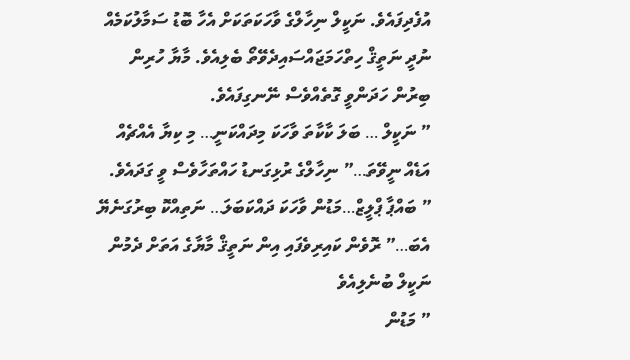އުފެދިފައެވެ. ނަކީލް ނިހާލްގެ ވާހަކަތަކަށް އެހާ ބޮޑު ސަމާލުކަމެއް ނުދީ ނަތީޤް ހިތްހަމަޖައްސައިދެވޭތޯ ބެލިއެވެ. މާޔާ ހުރިން ބިރުން ހަދަންވީ ގޮތެއްވެސް ނޭނގިފައެވެ.
” ނަކީލް … ބަލަ ކާކާތަ ވާހަކަ މިދައްކަނީ… މި ކިޔާ އެއްޗެއް އަޑެއް ނީވޭތަ…” ނިހާލްގެ ރުޅިގަނޑު ހައްތަހާވެސް ވީ ގަދައެވެ.
” ބައްޕާ ޕްލީޒް…މަޑުން ވާހަކަ ދައްކަބަލަ… ނަތިއްކޮ ބިރުގަނެޔޭ އެބަ…” ރޮވެން ކައިރިވެފައި އިން ނަތީޤް މާޔާގެ އަތަށް ދެމުން ނަކީލް ބުނެލިއެވެ
” މަޑުން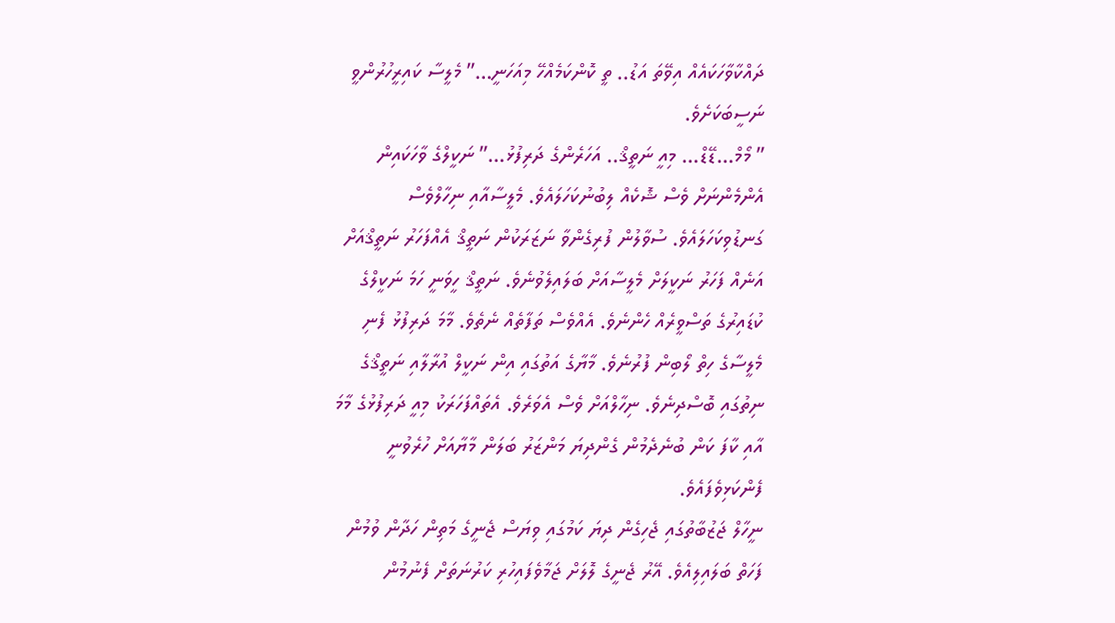ދައްކާވާހަކައެއް އިވޭތަ އަޑު.. ތީ ކޮންކަމެއްހޭ މިއަހަނީ…” މެލީސާ ކައިރީހުރުންވީ ނަސީބަކަށެވެ.
” މޯމް…ޑޭޑް… މިއީ ނަތީޤް.. އަހަރެންގެ ދަރިފުޅު…” ނަކީލްގެ ވާހަކައިން އެންމެންނަށް ވެސް ޝޮކެއް ލިބުނުކަހަލައެވެ. މެލީސާއާއި ނިހާލްވެސް ގަނޑުވިކަހަލައެވެ. ސުވާލުން ފުރިގެންވާ ނަޒަރަކުން ނަތީޤް އެއްފަހަރު ނަތީޤްއަށް އަނެއް ފަހަރު ނަކީލަށް މެލީސާއަށް ބަލައިލެވުނެވެ. ނަތީޤް ހީވަނީ ހަމަ ނަކީލްގެ ކުޑައިރުގެ ތަސްވީރެއް ހެންނެވެ. އެއްވެސް ތަފާތެއް ނެތެވެ. މާމަ ދަރިފުޅު ފެނި މެލީސާގެ ހިތް ލޯބިން ފުރުނެވެ. މާޔާގެ އަތުގައި އިން ނަކީލް އުރާލާއި ނަތީޤްގެ ނިތުގައި ބޮސްދިނެވެ. ނިހާލްއަށް ވެސް އެވަރެވެ. އެތައްފަހަރަކު މިއީ ދަރިފުޅުގެ މާމަ އާއި ކާފަ ކަން ބުނެދެމުން ގެންދިޔަ މަންޒަރު ބަލަން މާޔާއަށް ހުރެވުނީ ފެންކަޅިވެފައެވެ.
ނީހާލް ޖަޒުބާތުގައި ޖެހިގެން ދިޔަ ކަމުގައި ވިޔަސް ޖެނީގެ މަތިން ހަދާން ވުމުން ފަހަތް ބަލައިލިއެވެ. އޭރު ޖެނީގެ ލޮލަށް ޖަމާވެފައިހުރި ކަރުނަތަށް ފެނުމުން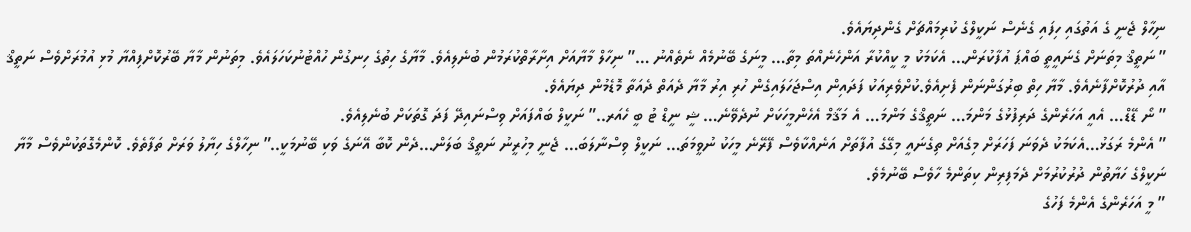ނިހާލް ޖެނީ ގެ އަތުގައި ހިފައި ގެނެސް ނަކީލްގެ ކުރިމައްޗަށް ގެންދިޔައެވެ.
” ނަތީޤް މިތަނަށް ގެނައީތީ ބައްޕަ އުފާކުރަން… އެކަމަކު މީ ކީއްކުރާ އަންހެނެއްތަ މިތާ… މީނަގެ ބޭނުމެއް ނެތެއްނު …” ނިހާލް މާޔާއަށް އިށާރާތްކުރަމުން ބުނެލިއެވެ. މާޔާގެ ހިތުގެ ހިނގުން ހުއްޓުނުކަހަލައެވެ. މިތަނުން މާޔާ ބޭރުކޮށްފިއްޔާ މުޅި އުމުރަށްވެސް ނަތީޤް އާއި ދުރުކޮށްފާނެއެވެ. މާޔާ ހިތް ބިރުގަންނަން ފެށިއެވެ.ކުށްވެރިއަކު ފަދައިން އިސްޖަހަލައިގެން ހުރި އިރު މާޔާ ދެއަތް ދެއަތާ މޮޑެމުން ދިޔައެވެ.
” ނޯ ޑޭޑް… އެއީ އަހަރެންގެ ދަރިފުޅުގެ މަންމަ… ނަތީޤްގެ މަންމަ… އެ މަޤާމް އެހެންމީހަކަށް ނުދެވޭނެ… ޝީ ނީޑް ޓު ބީ ހެއަރ..” ނަކީލް ބައްފައަށް ވިސްނައިދޭ ފަދަ ގޮތަކަށް ބުނެލިއެވެ.
” އެންމެ ރަގަޅު…އެކަމަކު ދެވަނަ ފަހަރަށް މިގެއަށް ތިގެނައީ މިގޭގެ އުފާތަށް އަނެއްކާވެސް ފޭރޭނެ މީހަކު ނުވީމަތަ… ނަކީލް ވިސްނާލަބަ… ޖެނީ މިހުރީނު ނަތީޤް ބަލަން…ދެން ކޮބާ އޭނަގެ ވަކި ބޭނުމަކީ..” ނިހާލްގެ ހިޔާލު ވަރަށް ތަފާތެވެ. ކޮންމެގޮތަކުންވެސް މާޔާ ނަކީލްގެ ހަޔާތުން ދުރުކުރުމަށް ދެމަފިރިން ކިތަންމެ ހާވެސް ބޭނުމެވެ.
” މީ އަހަރެންގެ އެންމެ ފަހުގެ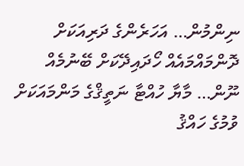ނިންމުން… އަހަރެންގެ ދަރިއަކަށް ދޮންމައްމައެއް ހޯދައިދޭކަށް ބޭނުމެއް ނޫން… މާޔާ ހުއްޓާ ނަތީޤްގެ މަންމައަކަށް ވުމުގެ ހައްޤު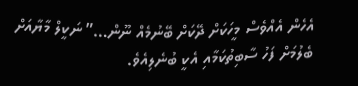އެހެން އެއްވެސް މީހަކަށް ދޭކަށް ބޭނުމެއް ނޫން…” ނަކީލް މާޔާއަށް ބެލުމަށް ފަހު ސާބިތުކަމާއި އެކީ ބުނެލިއެވެ.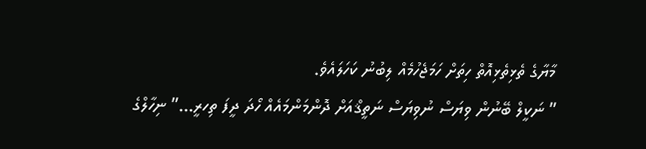މާޔާގެ ތެޅިތެޅިއޮތް ހިތަށް ހަމަޖެހުމެއް ލިބުނު ކަހަލައެވެ.
” ނަކީލް ބޭނުން ވިޔަސް ނުވިޔަސް ނަތީޤްއަށް ދޮންމަންމައެއް ހޯދަ ދީފަ ތިހރީ…” ނިހާލްގެ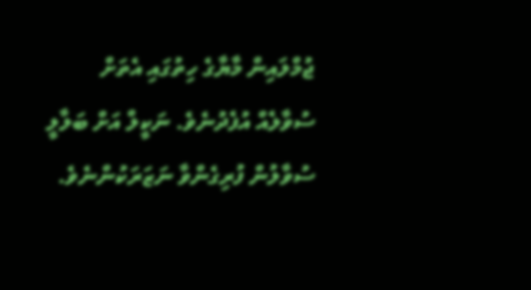ޖުމްލައިން މާޔާގެ ހިތުގައި އެތަށް ސުވާލެއް އުފެދުނެވެ. ނަކީލް އަށް ބަލާލީ ސުވާލުން ފުރިގެންވާ ނަޒަރަކުންނެވެ.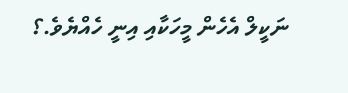ނަކީލް އެހެން މީހަކާއި އިނީ ހެއްޔެވެ.؟